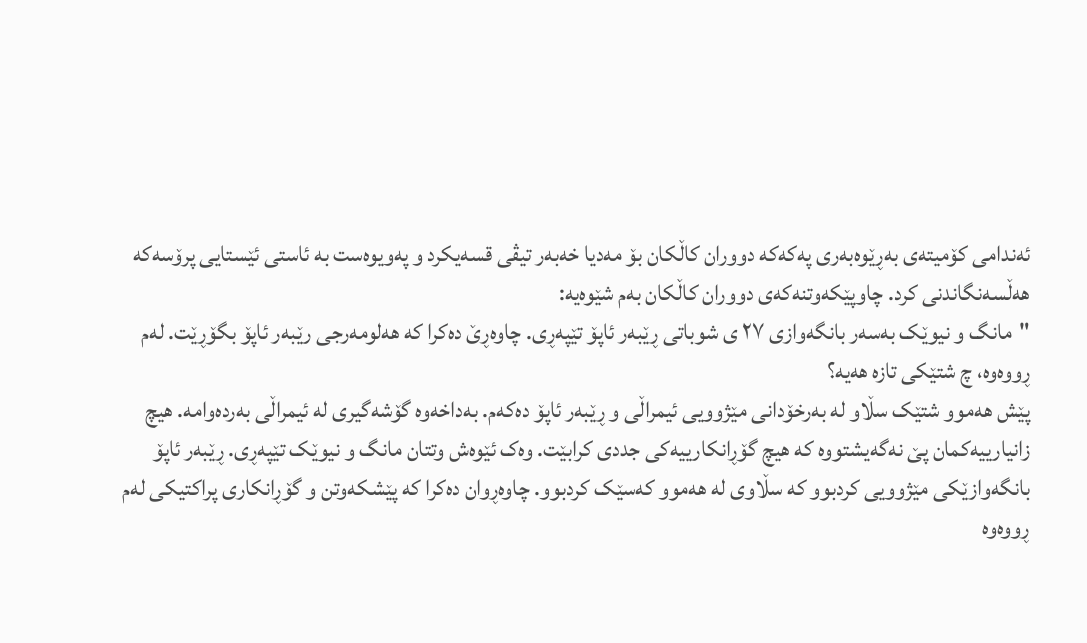ئەندامی کۆمیتەی بەڕێوەبەری پەکەکە دووران کاڵکان بۆ مەدیا خەبەر تیڤی قسەیکرد و پەویوەست بە ئاستی ئێستایی پرۆسەکە هەڵسەنگاندنی کرد. چاوپێکەوتنەکەی دووران کاڵکان بەم شێوەیە:
"مانگ و نیوێک بەسەر بانگەوازی ٢٧ ی شوباتی ڕێبەر ئاپۆ تێپەڕی. چاوەڕێ دەکرا کە هەلومەرجی رێبەر ئاپۆ بگۆڕێت. لەم ڕووەوە، چ شتێکی تازە هەیە؟
پێش هەموو شتێک سڵاو لە بەرخۆدانی مێژوویی ئیمراڵی و ڕێبەر ئاپۆ دەکەم. بەداخەوە گۆشەگیری لە ئیمراڵی بەردەوامە. هیچ زانیارییەکمان پێ نەگەیشتووە کە هیچ گۆڕانکارییەکی جددی کرابێت. وەک ئێوەش وتتان مانگ و نیوێک تێپەڕی. ڕێبەر ئاپۆ بانگەوازێکی مێژوویی کردبوو کە سڵاوی لە هەموو کەسێک کردبوو. چاوەڕوان دەکرا کە پێشکەوتن و گۆڕانکاری پراکتیکی لەم ڕووەوە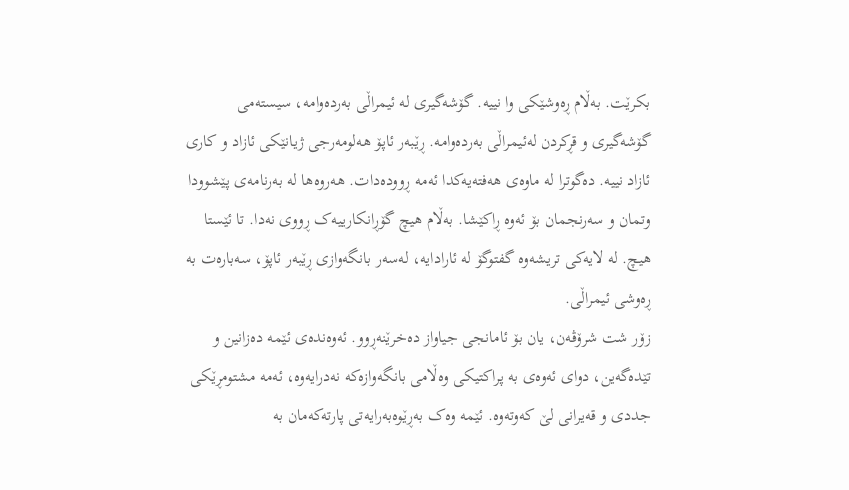بکرێت. بەڵام ڕەوشێکی وا نییە. گۆشەگیری لە ئیمراڵی بەردەوامە، سیستەمی گۆشەگیری و قڕکردن لەئیمراڵی بەردەوامە. ڕێبەر ئاپۆ هەلومەرجی ژیانێکی ئازاد و کاری ئازاد نییە. دەگوترا لە ماوەی هەفتەیەکدا ئەمە ڕوودەدات. هەروەها لە بەرنامەی پێشوودا وتمان و سەرنجمان بۆ ئەوە ڕاکێشا. بەڵام هیچ گۆڕانکارییەک ڕووی نەدا. تا ئێستا هیچ. لە لایەکی تریشەوە گفتوگۆ لە ئارادایە، لەسەر بانگەوازی ڕێبەر ئاپۆ، سەبارەت بە ڕەوشی ئیمراڵی.
زۆر شت شرۆڤەن، یان بۆ ئامانجی جیاواز دەخرێنەڕوو. ئەوەندەی ئێمە دەزانین و تێدەگەین، دوای ئەوەی بە پراکتیکی وەڵامی بانگەوازەکە نەدرایەوە، ئەمە مشتومڕێکی جددی و قەیرانی لێ کەوتەوە. ئێمە وەک بەڕێوەبەرایەتی پارتەکەمان بە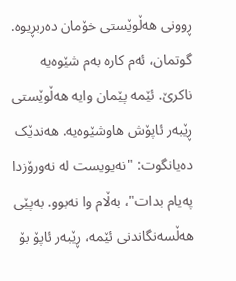ڕوونی هەڵوێستی خۆمان دەربڕیوە. گوتمان، ئەم کارە بەم شێوەیە ناکرێ. ئێمە پێمان وایە هەڵوێستی ڕێبەر ئاپۆش هاوشێوەیە. هەندێک دەیانگوت: "نەیویست لە نەورۆزدا پەیام بدات"، بەڵام وا نەبوو. بەپێی هەڵسەنگاندنی ئێمە، ڕێبەر ئاپۆ بۆ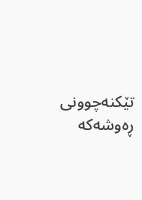تێکنەچوونی ڕەوشەکە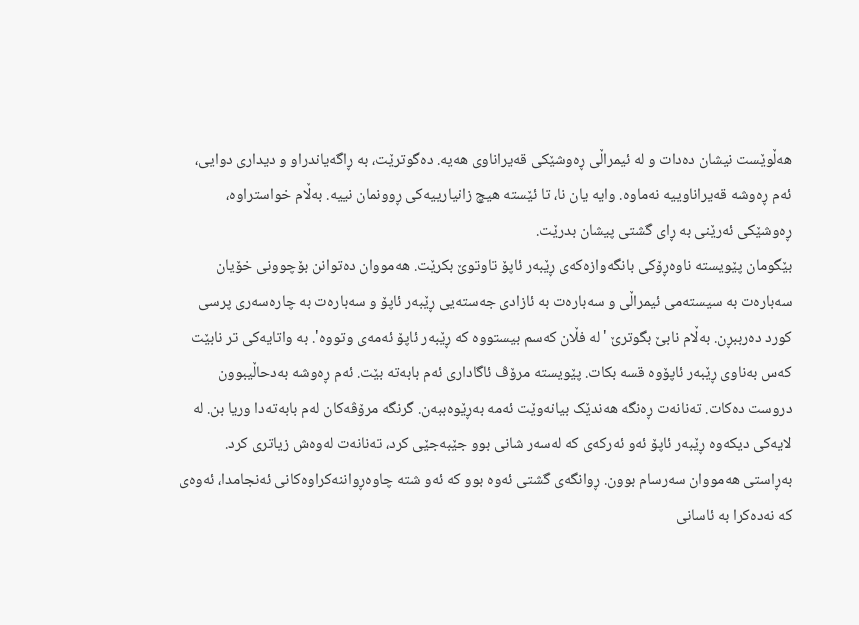هەڵوێست نیشان دەدات و لە ئیمراڵی ڕەوشێکی قەیراناوی هەیە. دەگوترێت، بە ڕاگەیاندراو و دیداری دوایی، ئەم ڕەوشە قەیراناوییە نەماوە. وایە یان نا، تا ئێستە هیچ زانیارییەکی ڕوونمان نییە. بەڵام خواستراوە، ڕەوشێکی ئەرێنی بە ڕای گشتی پیشان بدرێت.
بێگومان پێویستە ناوەڕۆکی بانگەوازەکەی ڕێبەر ئاپۆ تاوتوێ بکرێت. هەمووان دەتوانن بۆچوونی خۆیان سەبارەت بە سیستەمی ئیمراڵی و سەبارەت بە ئازادی جەستەیی ڕێبەر ئاپۆ و سەبارەت بە چارەسەری پرسی کورد دەرببڕن. بەڵام نابێ بگوترێ 'لە فڵان کەسم بیستووە کە ڕێبەر ئاپۆ ئەمەی وتووە'. بە واتایەکی تر نابێت کەس بەناوی ڕێبەر ئاپۆوە قسە بکات. پێویستە مرۆڤ ئاگاداری ئەم بابەتە بێت. ئەم ڕەوشە بەدحاڵیبوون دروست دەکات. تەنانەت ڕەنگە هەندێک بیانەوێت ئەمە بەڕێوەببەن. گرنگە مرۆڤەکان لەم بابەتەدا وریا بن. لە لایەکی دیکەوە ڕێبەر ئاپۆ ئەو ئەرکەی کە لەسەر شانی بوو جێبەجێی کرد، تەنانەت لەوەش زیاتری کرد. بەڕاستی هەمووان سەرسام بوون. ڕوانگەی گشتی ئەوە بوو کە ئەو شتە چاوەڕواننەکراوەکانی ئەنجامدا، ئەوەی کە نەدەکرا بە ئاسانی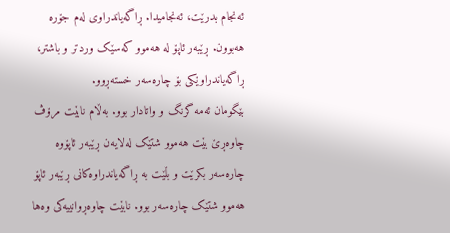ئەنجام بدرێت، ئەنجامیدا. ڕاگەیاندراوی لەم جۆرە هەبوون. ڕێبەر ئاپۆ لە هەموو کەسێک وردتر و باشتر، ڕاگەیاندراوێکی بۆ چارەسەر خستەڕوو.
بێگومان ئەمە گرنگ و واتادار بوو. بەڵام نابێت مرۆڤ چاوەڕێ بێت هەموو شتێک لەلایەن ڕێبەر ئاپۆوە چارەسەر بکرێت و بڵێت بە ڕاگەیاندراوەکانی ڕێبەر ئاپۆ هەموو شتێک چارەسەر بوو. نابێت چاوەڕوانییەکی وەها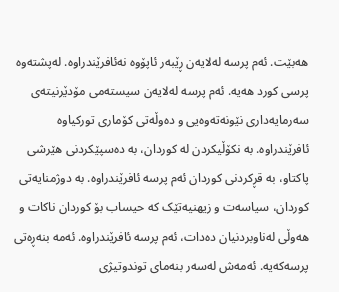هەبێت. ئەم پرسە لەلایەن ڕێبەر ئاپۆوە نەئافرێندراوە. لەپشتەوە پرسی کورد هەیە. ئەم پرسە لەلایەن سیستەمی مۆدێرنیتەی سەرمایەداری نێونەتەوەیی و دەوڵەتی کۆماری تورکیاوە ئافرێندراوە. بە نکۆڵیکردن لە کوردان، بە دەسپێکردنی هێرشی پاکتاو، بە قڕکردنی کوردان ئەم پرسە ئافرێندراوە. بە دوژمنایەتی کوردان، سیاسەت و زیهنیەتێک کە حیساب بۆ کوردان ناکات و هەوڵی لەناوبردنیان دەدات، ئەم پرسە ئافرێندراوە. ئەمە بنەڕەتی پرسەکەیە. ئەمەش لەسەر بنەمای توندوتیژی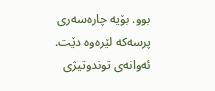بوو. بۆیە چارەسەری پرسەکە لێرەوە دێت. ئەوانەی توندوتیژی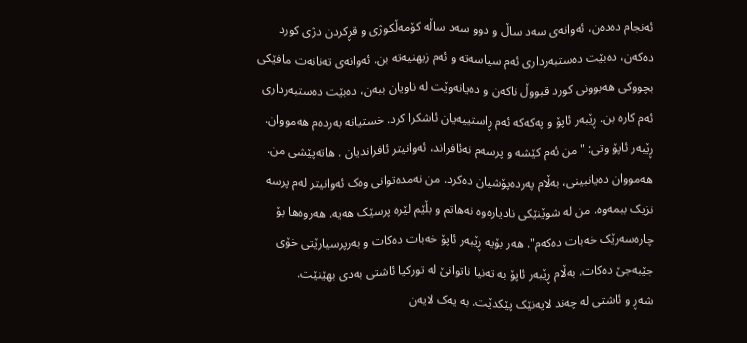ئەنجام دەدەن، ئەوانەی سەد ساڵ و دوو سەد ساڵە کۆمەڵکوژی و قڕکردن دژی کورد دەکەن، دەبێت دەستبەرداری ئەم سیاسەتە و ئەم زیهنیەتە بن. ئەوانەی تەنانەت مافێکی بچووکی هەبوونی کورد قبووڵ ناکەن و دەیانەوێت لە ناویان ببەن، دەبێت دەستبەرداری ئەم کارە بن. ڕێبەر ئاپۆ و پەکەکە ئەم ڕاستییەیان ئاشکرا کرد. خستیانە بەردەم هەمووان. ڕێبەر ئاپۆ وتی: "من ئەم کێشە و پرسەم نەئافراند، ئەوانیتر ئافراندیان . هاتەپێشی من. هەمووان دەیانبینی، بەڵام پەردەپۆشیان دەکرد. من نەمدەتوانی وەک ئەوانیتر لەم پرسە نزیک ببمەوە. من لە شوێنێکی نادیارەوە نەهاتم و بڵێم لێرە پرسێک هەیە. هەروەها بۆ چارەسەرێک خەبات دەکەم". هەر بۆیە ڕێبەر ئاپۆ خەبات دەکات و بەرپرسیارێتی خۆی جێبەجێ دەکات. بەڵام ڕێبەر ئاپۆ بە تەنیا ناتوانێ لە تورکیا ئاشتی بەدی بهێنێت.
شەڕ و ئاشتی لە چەند لایەنێک پێکدێت. بە یەک لایەن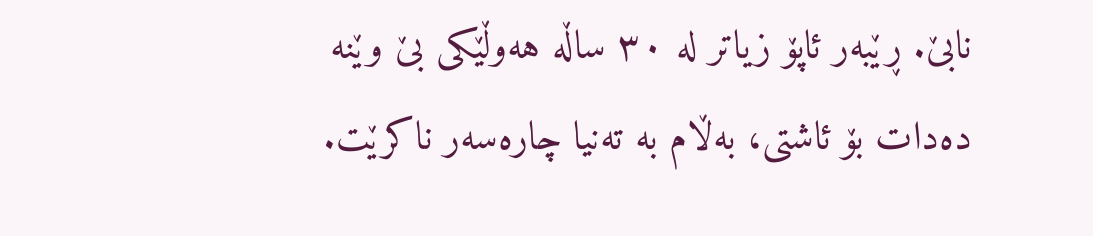نابێ. ڕێبەر ئاپۆ زیاتر لە ٣٠ ساڵە هەوڵێکی بێ وێنە دەدات بۆ ئاشتی، بەڵام بە تەنیا چارەسەر ناکرێت.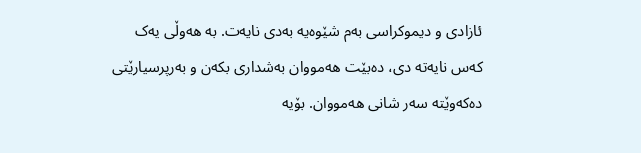ئازادی و دیموکراسی بەم شێوەیە بەدی نایەت. بە هەوڵی یەک کەس نایەتە دی، دەبێت هەمووان بەشداری بکەن و بەرپرسیارێتی دەکەوێتە سەر شانی هەمووان. بۆیە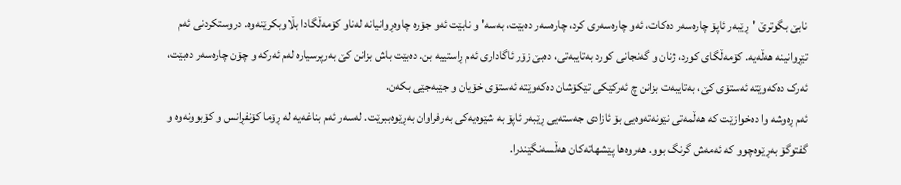نابێ بگوترێ 'ڕێبەر ئاپۆ چارەسەر دەکات، ئەو چارەسەری کرد، چارەسەر دەبێت، بەسە' و نابێت ئەو جۆرە چاوەڕوانیانە لەناو کۆمەڵگادا بڵاوبکرێنەوە. دروستکردنی ئەم تێڕوانینە هەڵەیە. کۆمەڵگای کورد، ژنان و گەنجانی کورد بەتایبەتی، دەبێ زۆر ئاگاداری ئەم ڕاستییە بن. دەبێت باش بزانن کێ بەرپرسیارە لەم ئەرکە و چۆن چارەسەر دەبێت، ئەرک دەکەوێتە ئەستۆی کێ، بەتایبەت بزانن چ ئەرکێکی تێکۆشان دەکەوێتە ئەستۆی خۆیان و جێبەجێی بکەن.
ئەم ڕەوشە وا دەخوازێت کە هەڵمەتی نێونەتەوەیی بۆ ئازادی جەستەیی ڕێبەر ئاپۆ بە شێوەیەکی بەرفراوان بەڕێوەببرێت. لەسەر ئەم بناغەیە لە ڕۆما کۆنفڕانس و کۆبوونەوە و گفتوگۆ بەڕێوەچوو کە ئەمەش گرنگ بوو. هەروەها پێشهاتەکان هەڵسەنگێندرا.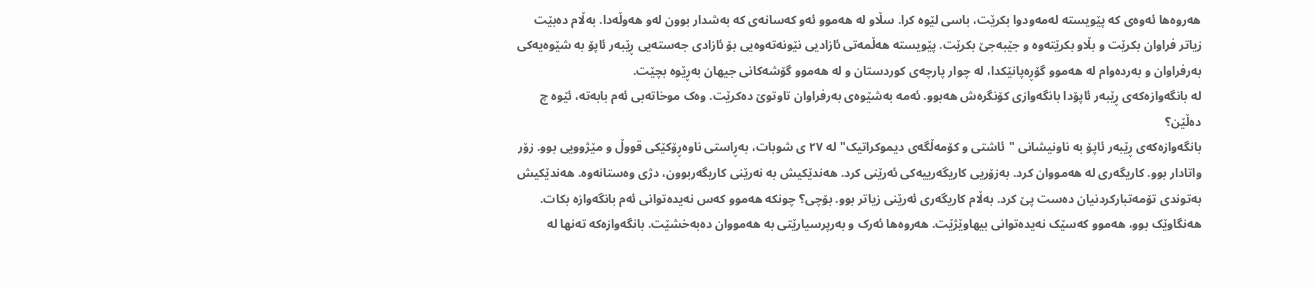هەروەها ئەوەی کە پێویستە لەمەودوا بکرێت، باسی لێوە کرا. سڵاو لە هەموو ئەو کەسانەی کە بەشدار بوون لەو هەوڵەدا. بەڵام دەبێت زیاتر فراوان بکرێت و بڵاو بکرێتەوە و جێبەجێ بکرێت. پێویستە هەڵمەتی ئازادیی نێونەتەوەیی بۆ ئازادی جەستەیی ڕێبەر ئاپۆ بە شێوەیەکی بەرفراوان و بەردەوام لە هەموو گۆڕەپانێکدا، لە چوار پارچەی کوردستان و لە هەموو گۆشەکانی جیهان بەڕێوە بچێت.
لە بانگەوازەکەی ڕێبەر ئاپۆدا بانگەوازی کۆنگرەش هەبوو. ئەمە بەشێوەی بەرفراوان تاوتوێ دەکرێت. وەک موخاتەبی ئەم بابەتە، ئێوە چ دەڵێن؟
بانگەوازەکەی ڕێبەر ئاپۆ بە ناونیشانی "ئاشتی و کۆمەڵگەی دیموکراتیک" لە ٢٧ ی شوبات، بەڕاستی ناوەڕۆکێکی قووڵ و مێژوویی بوو. زۆر واتادار بوو. کاریگەری لە هەمووان کرد. بەزۆریی کاریگەرییەکی ئەرێنی کرد. هەندێکیش بە نەرێنی کاریگەربوون، دژی وەستانەوە. هەندێکیش بەتوندی تۆمەتبارکردنیان دەست پێ کرد. بەڵام کاریگەری ئەرێنی زیاتر بوو. بۆچی؟ چونکە هەموو کەس نەیدەتوانی ئەم بانگەوازە بکات. هەنگاوێک بوو، هەموو کەسێک نەیدەتوانی بیهاوێژێت. هەروەها ئەرک و بەرپرسیارێتی بە هەمووان دەبەخشێت. بانگەوازەکە تەنها لە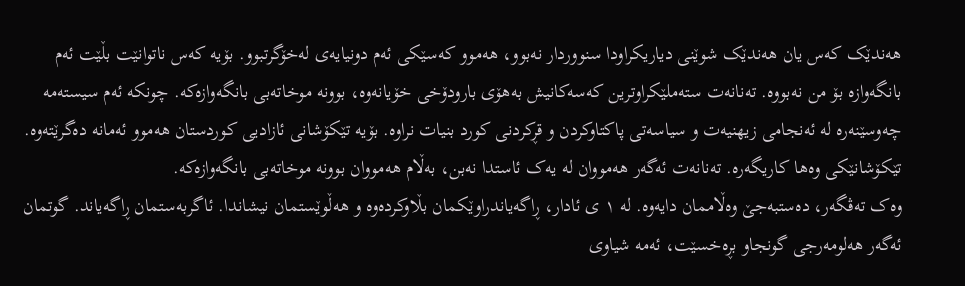هەندێک کەس یان هەندێک شوێنی دیاریکراودا سنووردار نەبوو، هەموو کەسێکی ئەم دونیایەی لەخۆگرتبوو. بۆیە کەس ناتوانێت بڵێت ئەم بانگەوازە بۆ من نەبووە. تەنانەت ستەملێکراوترین کەسەکانیش بەهۆی بارودۆخی خۆیانەوە، بوونە موخاتەبی بانگەوازەکە. چونکە ئەم سیستەمە چەوسێنەرە لە ئەنجامی زیهنیەت و سیاسەتی پاکتاوکردن و قڕکردنی کورد بنیات نراوە. بۆیە تێکۆشانی ئازادیی کوردستان هەموو ئەمانە دەگرێتەوە. تێکۆشانێکی وەها کاریگەرە. تەنانەت ئەگەر هەمووان لە یەک ئاستدا نەبن، بەڵام هەمووان بوونە موخاتەبی بانگەوازەکە.
وەک تەڤگەر، دەستبەجێ وەڵاممان دایەوە. لە ١ ی ئادار، ڕاگەیاندراوێکمان بڵاوکردەوە و هەڵوێستمان نیشاندا. ئاگربەستمان ڕاگەیاند. گوتمان ئەگەر هەلومەرجی گونجاو بڕەخسێت، ئەمە شیاوی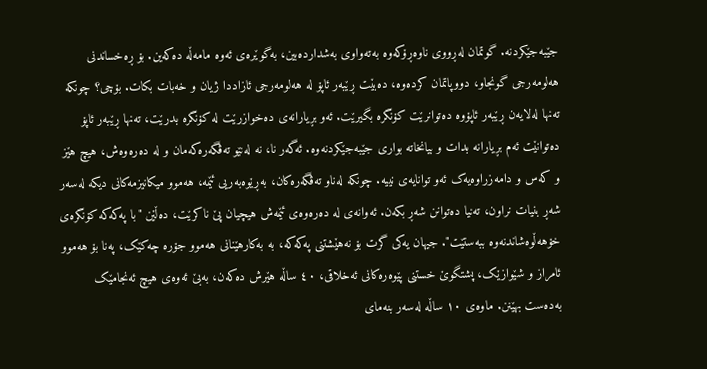جێبەجێکردنە. گوتمان لەڕووی ناوەڕۆکەوە بەتەواوی بەشداردەبین، بەگوێرەی ئەوە مامەڵە دەکەین. بۆ ڕەخساندنی هەلومەرجی گونجاو، دووپاتمان کردەوە، دەبێت ڕێبەر ئاپۆ لە هەلومەرجی ئازاددا ژیان و خەبات بکات. بۆچی؟ چونکە تەنها لەلایەن ڕێبەر ئاپۆوە دەتوانرێت کۆنگرە بگیرێت. ئەو بڕیارانەی دەخوازرێت لە کۆنگرە بدرێت، تەنها ڕێبەر ئاپۆ دەتوانێت ئەم بڕیارانە بدات و بیانخاتە بواری جێبەجێکردنەوە. ئەگەر نا، نە لەنێو تەڤگەرەکەمان و لە دەرەوەش، هیچ هێز و کەس و دامەزراوەیەک ئەو توانایەی نییە. چونکە لەناو تەڤگەرەکان، بەڕێوەبەریی ئێمە، هەموو میکانیزمەکانی دیکە لەسەر شەڕ بنیات نراون، تەنیا دەتوانن شەڕ بکەن. ئەوانەی لە دەرەوەی ئێمەش هیچیان پێ ناکرێت، دەڵێن "با پەکەکە کۆنگرەی خۆهەڵوەشاندنەوە ببەستێت". جیهان یەکی گرت بۆ نەهێشتنی پەکەکە، بە بەکارهێنانی هەموو جۆرە چەکێک، پەنا بۆ هەموو ئامراز و شێوازێک، پشتگوێ خستنی پێوەرەکانی ئەخلاقی، ٤٠ ساڵە هێرش دەکەن، بەبێ ئەوەی هیچ ئەنجامێک بەدەست بهێنن. ماوەی ١٠ ساڵە لەسەر بنەمای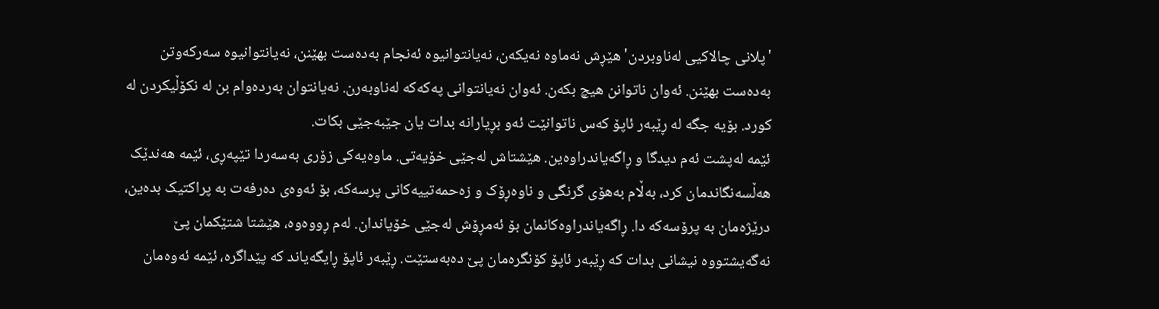'پلانی چالاکیی لەناوبردن' هێڕش نەماوە نەیکەن، نەیانتوانیوە ئەنجام بەدەست بهێنن، نەیانتوانیوە سەرکەوتن بەدەست بهێنن. ئەوان ناتوانن هیچ بکەن. ئەوان نەیانتوانی پەکەکە لەناوبەرن. نەیانتوان بەردەوام بن لە نکۆڵیکردن لە کورد. بۆیە جگە لە ڕێبەر ئاپۆ کەس ناتوانێت ئەو بڕیارانە بدات یان جێبەجێی بکات.
ئێمە لەپشت ئەم دیدگا و ڕاگەیاندراوەین. هێشتاش لەجێی خۆیەتی. ماوەیەکی زۆری بەسەردا تێپەڕی، ئێمە هەندێک هەڵسەنگاندمان کرد، بەڵام بەهۆی گرنگی و ناوەڕۆک و زەحمەتییەکانی پرسەکە، بۆ ئەوەی دەرفەت بە پراکتیک بدەین، درێژەمان بە پرۆسەکە دا. ڕاگەیاندراوەکانمان بۆ ئەمڕۆش لەجێی خۆیاندان. لەم ڕووەوە، هێشتا شتێکمان پێ نەگەیشتووە نیشانی بدات کە ڕێبەر ئاپۆ کۆنگرەمان پێ دەبەستێت. ڕێبەر ئاپۆ ڕایگەیاند کە پێداگرە، ئێمە ئەوەمان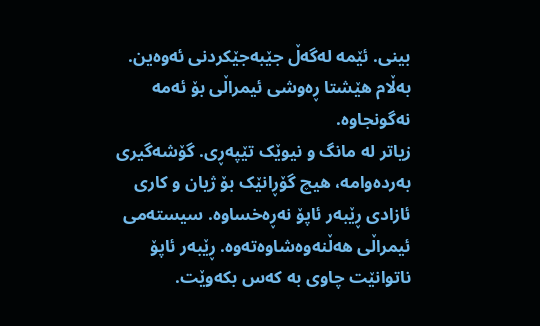بینی. ئێمە لەگەڵ جێبەجێکردنی ئەوەین. بەڵام هێشتا ڕەوشی ئیمراڵی بۆ ئەمە نەگونجاوە.
زیاتر لە مانگ و نیوێک تێپەڕی. گۆشەگیری بەردەوامە، هیچ گۆڕانێک بۆ ژیان و کاری ئازادی ڕێبەر ئاپۆ نەڕەخساوە. سیستەمی ئیمراڵی هەڵنەوەشاوەتەوە. ڕێبەر ئاپۆ ناتوانێت چاوی بە کەس بکەوێت.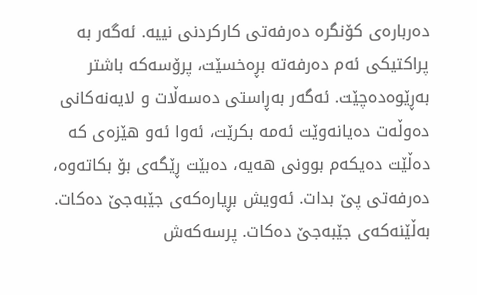دەربارەی کۆنگرە دەرفەتی کارکردنی نییە. ئەگەر بە پراکتیکی ئەم دەرفەتە بڕەخسێت، پرۆسەکە باشتر بەڕێوەدەچێت. ئەگەر بەڕاستی دەسەڵات و لایەنەکانی دەوڵەت دەیانەوێت ئەمە بکرێت، ئەوا ئەو هێزەی کە دەڵێت دەیکەم بوونی هەیە، دەبێت ڕێگەی بۆ بکاتەوە، دەرفەتی پێ بدات. ئەویش بڕیارەکەی جێبەجێ دەکات. بەڵێنەکەی جێبەجێ دەکات. پرسەکەش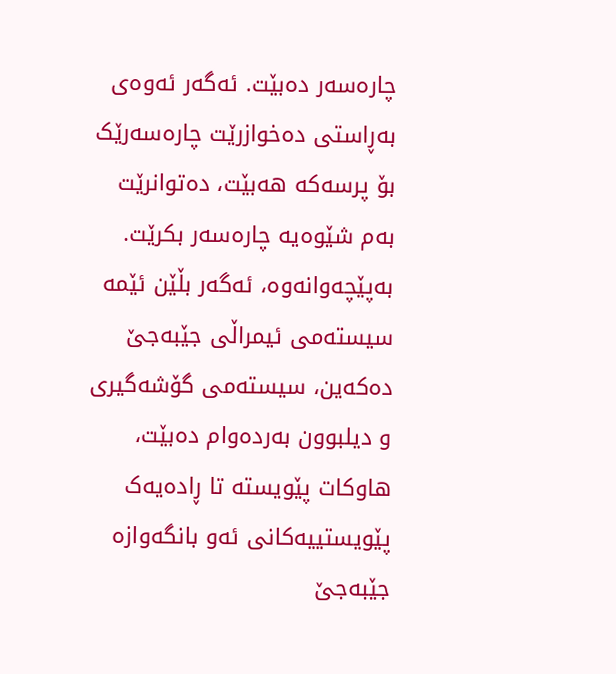چارەسەر دەبێت. ئەگەر ئەوەی بەڕاستی دەخوازرێت چارەسەرێک بۆ پرسەکە هەبێت، دەتوانرێت بەم شێوەیە چارەسەر بکرێت. بەپێچەوانەوە، ئەگەر بڵێن ئێمە سیستەمی ئیمراڵی جێبەجێ دەکەین، سیستەمی گۆشەگیری و دیلبوون بەردەوام دەبێت، هاوکات پێویستە تا ڕادەیەک پێویستییەکانی ئەو بانگەوازە جێبەجێ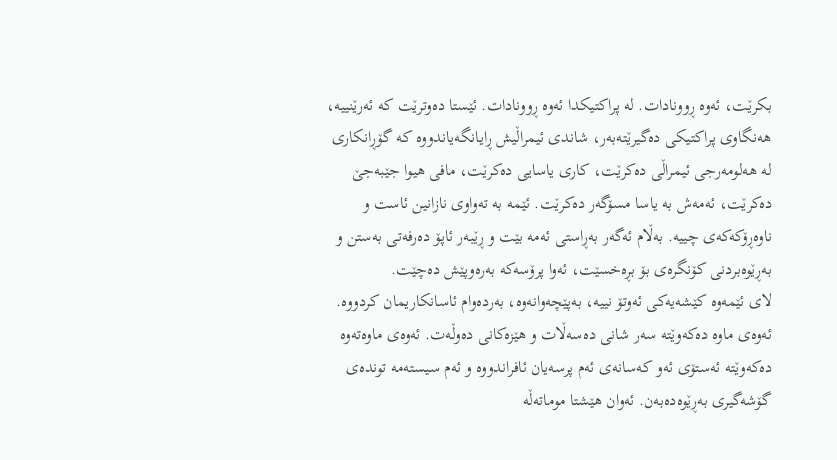بکرێت، ئەوە ڕوونادات. لە پراکتیکدا ئەوە ڕوونادات. ئێستا دەوترێت کە ئەرێنییە، هەنگاوی پراکتیکی دەگیرێتەبەر، شاندی ئیمراڵیش ڕایانگەیاندووە کە گۆڕانکاری لە هەلومەرجی ئیمراڵی دەکرێت، کاری یاسایی دەکرێت، مافی هیوا جێبەجێ دەکرێت، ئەمەش بە یاسا مسۆگەر دەکرێت. ئێمە بە تەواوی نازانین ئاست و ناوەڕۆکەکەی چییە. بەڵام ئەگەر بەڕاستی ئەمە بێت و ڕێبەر ئاپۆ دەرفەتی بەستن و بەڕێوەبردنی کۆنگرەی بۆ بڕەخسێت، ئەوا پرۆسەکە بەرەوپێش دەچێت.
لای ئێمەوە کێشەیەکی ئەوتۆ نییە، بەپێچەوانەوە، بەردەوام ئاسانکاریمان کردووە. ئەوەی ماوە دەکەوێتە سەر شانی دەسەڵات و هێزەکانی دەوڵەت. ئەوەی ماوەتەوە دەکەوێتە ئەستۆی ئەو کەسانەی ئەم پرسەیان ئافراندووە و ئەم سیستەمە توندەی گۆشەگیری بەڕێوەدەبەن. ئەوان هێشتا موماتەڵە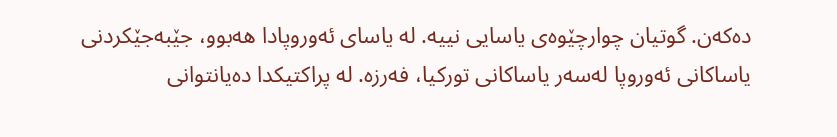دەکەن. گوتیان چوارچێوەی یاسایی نییە. لە یاسای ئەوروپادا هەبوو، جێبەجێکردنی یاساکانی ئەوروپا لەسەر یاساکانی تورکیا، فەرزە. لە پراکتیکدا دەیانتوانی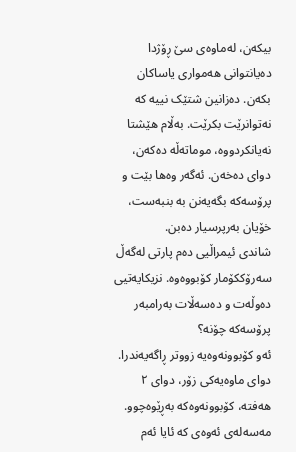بیکەن، لەماوەی سێ ڕۆژدا دەیانتوانی هەمواری یاساکان بکەن. دەزانین شتێک نییە کە نەتوانرێت بکرێت. بەڵام هێشتا نەیانکردووە، موماتەڵە دەکەن، دوای دەخەن. ئەگەر وەها بێت و پرۆسەکە بگەیەنن بە بنبەست، خۆیان بەرپرسیار دەبن.
شاندی ئیمراڵیی دەم پارتی لەگەڵ سەرۆککۆمار کۆبووەوە. نزیکایەتیی دەوڵەت و دەسەڵات بەرامبەر پرۆسەکە چۆنە؟
ئەو کۆبوونەوەیە زووتر ڕاگەیەندرا. دوای ماوەیەکی زۆر، دوای ٢ هەفتە، کۆبوونەوەکە بەڕێوەچوو. مەسەلەی ئەوەی کە ئایا ئەم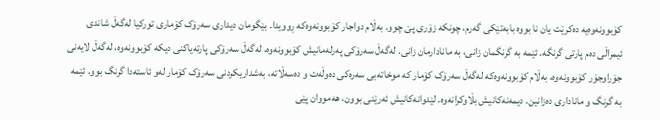کۆبوونەوەیە دەکرێت یان نا بووە بابەتێکی گەرم، چونکە زۆری پێ چوو. بەڵام دواجار کۆبوونەوەکە ڕوویدا. بێگومان دیداری سەرۆک کۆماری تورکیا لەگەڵ شاندی ئیمراڵی دەم پارتی گرنگە. ئێمە بە گرنگمان زانی، بە مانادارمان زانی. لەگەڵ سەرۆکی پەرلەمانیش کۆبوونەوە، لەگەڵ سەرۆکی پارتەیاکنی دیکە کۆبوونەوە، لەگەڵ لایەنی جۆراوجۆر کۆبوونەوە، بەڵام کۆبوونەوەکە لەگەڵ سەرۆک کۆمار کە موخاتەبی سەرەکی دەوڵەت و دەسەڵاتە، بەشداریکردنی سەرۆک کۆمار لەو ئاستەدا گرنگ بوو. ئێمە بە گرنگ و ماناداری دەزانین. دیمەنەکانیش بڵاوکرانەوە. لێدوانەکانیش ئەرێنی بوون، هەمووان پێی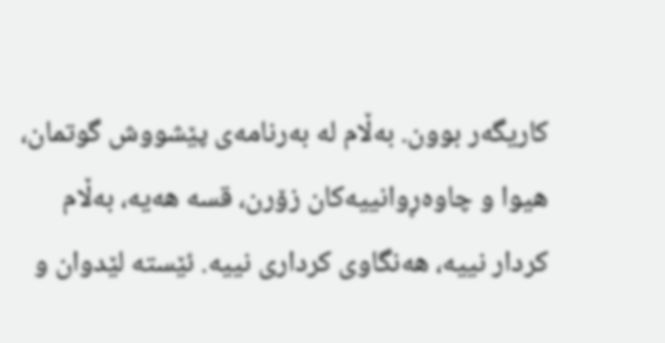کاریگەر بوون. بەڵام لە بەرنامەی پێشووش گوتمان، هیوا و چاوەڕوانییەکان زۆرن، قسە هەیە، بەڵام کردار نییە، هەنگاوی کرداری نییە. ئێستە لێدوان و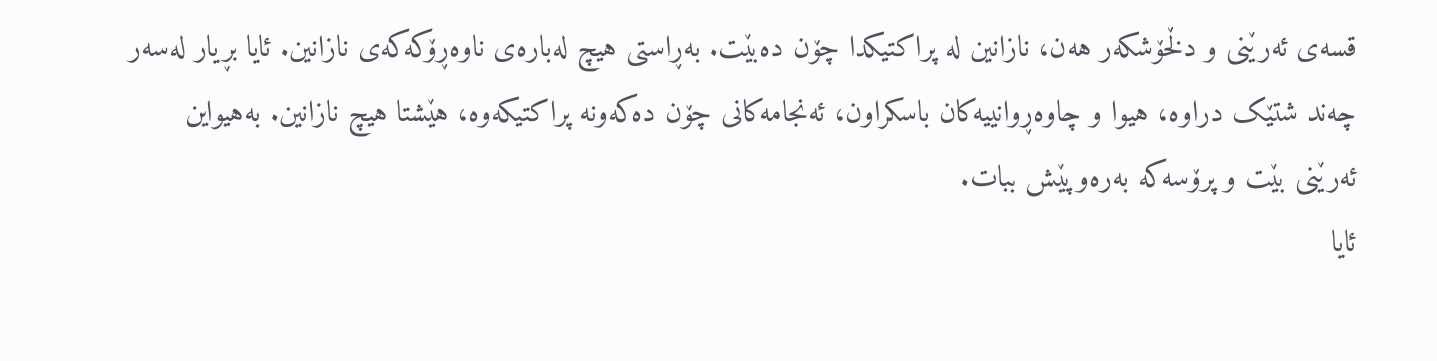قسەی ئەرێنی و دڵخۆشکەر هەن، نازانین لە پراکتیکدا چۆن دەبێت. بەڕاستی هیچ لەبارەی ناوەڕۆکەکەی نازانین. ئایا بڕیار لەسەر چەند شتێک دراوە، هیوا و چاوەڕوانییەکان باسکراون، ئەنجامەکانی چۆن دەکەونە پراکتیکەوە، هێشتا هیچ نازانین. بەهیواین ئەرێنی بێت و پرۆسەکە بەرەوپێش ببات.
ئایا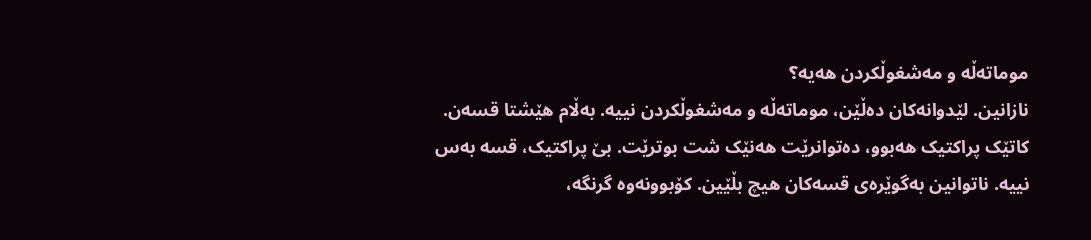موماتەڵە و مەشغوڵکردن هەیە؟
نازانین. لێدوانەکان دەڵێن، موماتەڵە و مەشغوڵکردن نییە. بەڵام هێشتا قسەن. کاتێک پراکتیک هەبوو، دەتوانرێت هەنێک شت بوترێت. بێ پراکتیک، قسە بەس نییە. ناتوانین بەگوێرەی قسەکان هیچ بڵێین. کۆبوونەوە گرنگە،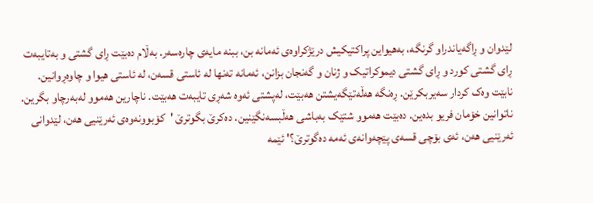لێدوان و ڕاگەیاندراو گرنگە، بەهیواین پراکتیکیش درێژکراوەی ئەمانە بن، ببنە مایەی چارەسەر. بەڵام دەبێت ڕای گشتی و بەتایبەت ڕای گشتی کورد و ڕای گشتی دیموکراتیک و ژنان و گەنجان بزانن، ئەمانە تەنها لە ئاستی قسەن، لە ئاستی هیوا و چاوەڕوانین. نابێت وەک کردار سەیربکرێن. ڕەنگە هەڵەتێگەیشتن هەبێت، لەپشتی ئەوە شەڕی تایبەت هەبێت. ناچارین هەموو لەبەرچاو بگرین. ناتوانین خۆمان فریو بدەین. دەبێت هەموو شتێک بەباشی هەڵبسەنگێنین. دەکرێ بگوترێ 'کۆبوونەوەی ئەرێنیی هەن، لێدوانی ئەرێنیی هەن، ئەی بۆچی قسەی پێچەوانەی ئەمە دەگوترێ؟' ئێمە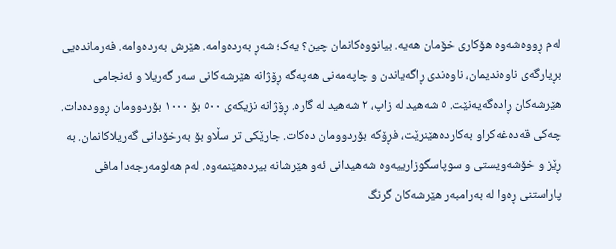لەم ڕووەشەوە هۆکاری خۆمان هەیە. بیانووەکانمان چین؟ یەک؛ شەڕ بەردەوامە. هێرش بەردەوامە. فەرماندەیی بڕیارگەی ناوەندیمان، ناوەندی ڕاگەیاندن و چاپەمەنی هەپەگە ڕۆژانە هێرشەکانی سەر گەریلا و ئەنجامی هێرشەکان ڕادەگەیەنێت. ٥ شەهید لە زاپ، ٢ شەهید لە گارە. ڕۆژانە نزیکەی ٥٠٠ بۆ ١٠٠٠ بۆردوومان ڕوودەدات. چەکی قەدەغەکراو بەکاردەهێنرێت، فڕۆکە بۆردوومان دەکات. جارێکی تر سڵاو بۆ بەرخۆدانی گەریلاکانمان. بە ڕێز و خۆشەویستی و سوپاسگوزارییەوە شەهیدانی ئەو هێرشانە بیردەهێنمەوە. لەم هەلومەرجەدا مافی پاراستنی ڕەوا لە بەرامبەر هێرشەکان گرنگ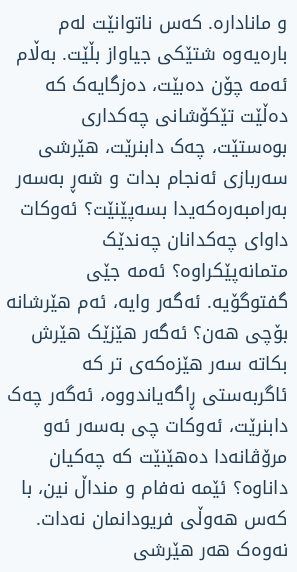و مانادارە. کەس ناتوانێت لەم بارەیەوە شتێکی جیاواز بڵێت. بەڵام ئەمە چۆن دەبێت، دەزگایەک کە دەڵێت تێکۆشانی چەکداری بوەستێت، چەک دابنرێت، هێرشی سەربازی ئەنجام بدات و شەڕ بەسەر بەرامبەرەکەیدا بسەپێنێت؟ ئەوکات داوای چەکدانان چەندێک متمانەپێکراوە؟ ئەمە جێی گفتوگۆیە. ئەگەر وایە، ئەم هێرشانە بۆچی هەن؟ ئەگەر هێزێک هێرش بکاتە سەر هێزەکەی تر کە ئاگربەستی ڕاگەیاندووە، ئەگەر چەک دابنرێت، ئەوکات چی بەسەر ئەو مرۆڤانەدا دەهێنێت کە چەکیان داناوە؟ ئێمە نەفام و منداڵ نین، با کەس هەوڵی فریودانمان نەدات. نەوەک هەر هێرشی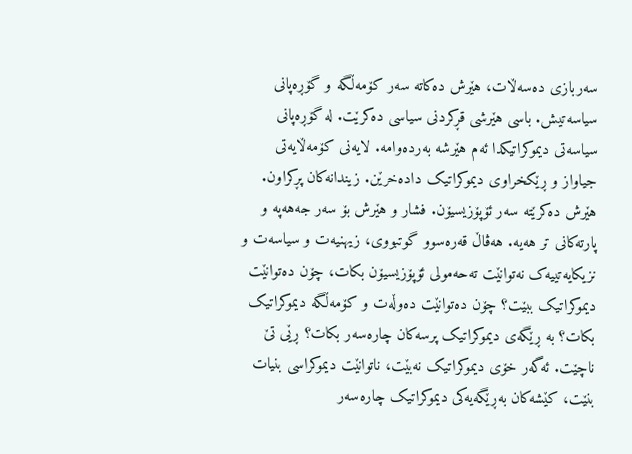سەربازی دەسەڵات، هێرش دەکاتە سەر کۆمەڵگە و گۆڕەپانی سیاسەتیش. باسی هێرشی قڕکردنی سیاسی دەکرێت. لە گۆڕەپانی سیاسەتی دیموکراتیکدا ئەم هێرشە بەردەوامە. لایەنی کۆمەڵایەتی جیاواز و ڕێکخراوی دیموکراتیک دادەخرێن. زیندانەکان پڕکراون. هێرش دەکرێتە سەر ئۆپۆزیسیۆن. فشار و هێرش بۆ سەر جەهەپە و پارتەکانی تر هەیە. هەڤاڵ قەرەسوو گوتبووی، زیهنیەت و سیاسەت و نزیکایەتییەک نەتوانێت تەحەمولی ئۆپۆزیسیۆن بکات، چۆن دەتوانێت دیموکراتیک ببێت؟ چۆن دەتوانێت دەوڵەت و کۆمەڵگە دیموکراتیک بکات؟ بە ڕێگەی دیموکراتیک پرسەکان چارەسەر بکات؟ ڕێی تێ ناچێت. ئەگەر خۆی دیموکراتیک نەبێت، ناتوانێت دیموکراسی بنیات بنێت، کێشەکان بەڕێگەیەکی دیموکراتیک چارەسەر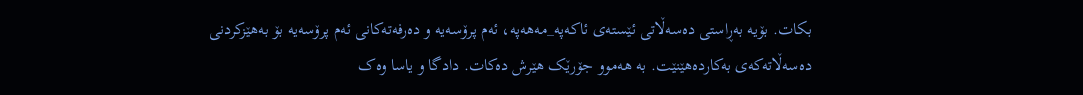بکات. بۆیە بەڕاستی دەسەڵاتی ئێستەی ئاکەپە_مەهەپە، ئەم پرۆسەیە و دەرفەتەکانی ئەم پرۆسەیە بۆ بەهێزکردنی دەسەڵاتەکەی بەکاردەهێنێت. بە هەموو جۆرێک هێرش دەکات. دادگا و یاسا وەک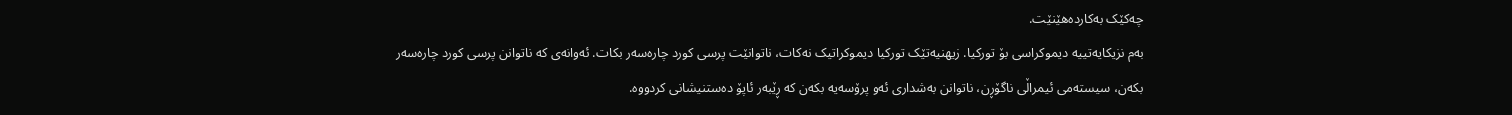چەکێک بەکاردەهێنێت.
بەم نزیکایەتییە دیموکراسی بۆ تورکیا. زیهنیەتێک تورکیا دیموکراتیک نەکات، ناتوانێت پرسی کورد چارەسەر بکات. ئەوانەی کە ناتوانن پرسی کورد چارەسەر بکەن، سیستەمی ئیمراڵی ناگۆڕن، ناتوانن بەشداری ئەو پرۆسەیە بکەن کە ڕێبەر ئاپۆ دەستنیشانی کردووە.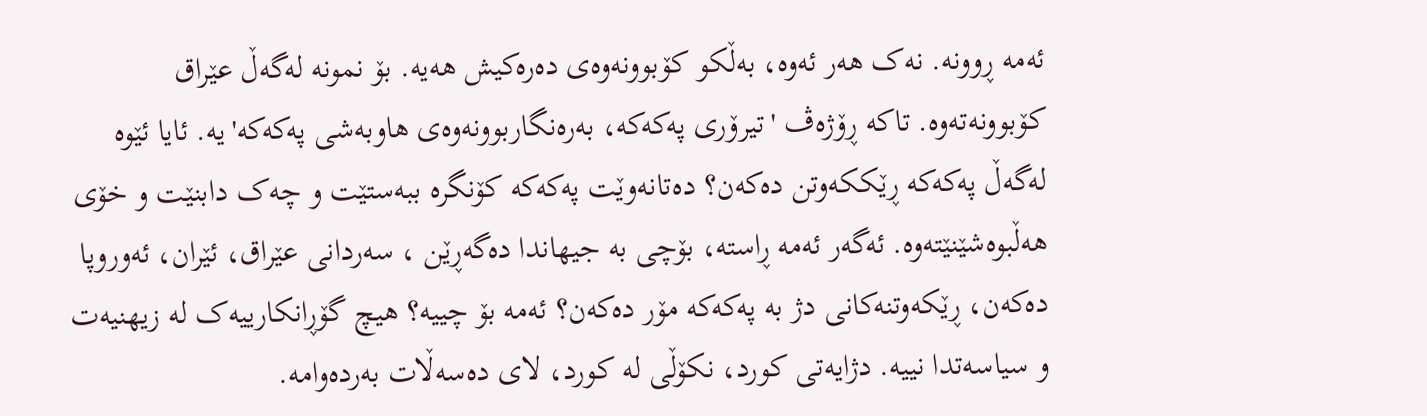ئەمە ڕوونە. نەک هەر ئەوە، بەڵکو کۆبوونەوەی دەرەکیش هەیە. بۆ نمونە لەگەڵ عێراق کۆبوونەتەوە. تاکە ڕۆژەڤ 'تیرۆری پەکەکە، بەرەنگاربوونەوەی هاوبەشی پەکەکە'یە. ئایا ئێوە لەگەڵ پەکەکە ڕێککەوتن دەکەن؟ دەتانەوێت پەکەکە کۆنگرە ببەستێت و چەک دابنێت و خۆی هەڵبوەشێنێتەوە. ئەگەر ئەمە ڕاستە، بۆچی بە جیهاندا دەگەڕێن ، سەردانی عێراق، ئێران، ئەوروپا دەکەن، ڕێکەوتنەکانی دژ بە پەکەکە مۆر دەکەن؟ ئەمە بۆ چییە؟ هیچ گۆڕانکارییەک لە زیهنیەت و سیاسەتدا نییە. دژایەتی کورد، نکۆڵی لە کورد، لای دەسەڵات بەردەوامە.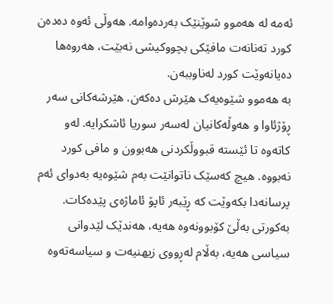ئەمە لە هەموو شوێنێک بەردەوامە. هەوڵی ئەوە دەدەن کورد تەنانەت مافێکی بچووکیشی نەبێت، هەروەها دەیانەوێت کورد لەناوببەن.
بە هەموو شێوەیەک هێرش دەکەن. هێرشەکانی سەر ڕۆژئاوا و هەوڵەکانیان لەسەر سوریا ئاشکرایە. لەو کاتەوە تا ئێستە قبووڵکردنی هەبوون و مافی کورد نەبووە. هیچ کەسێک ناتوانێت بەم شێوەیە بەدوای ئەم پرسانەدا بکەوێت کە ڕێبەر ئاپۆ ئاماژەی پێدەکات. بەکورتی بەڵێ کۆبوونەوە هەیە، هەندێک لێدوانی سیاسی هەیە، بەڵام لەڕووی زیهنیەت و سیاسەتەوە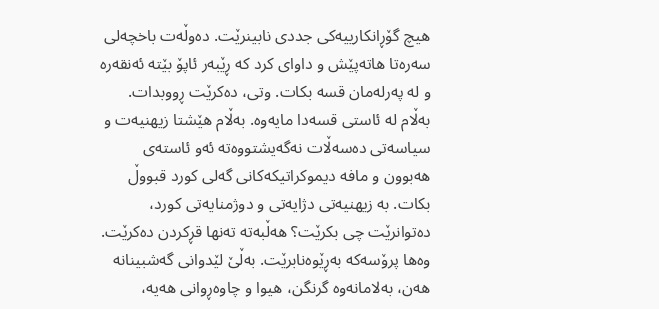هیچ گۆڕانکارییەکی جددی نابینرێت. دەوڵەت باخچەلی سەرەتا هاتەپێش و داوای کرد کە ڕێبەر ئاپۆ بێتە ئەنقەرە و لە پەرلەمان قسە بکات. وتی، دەکرێت ڕووبدات. بەڵام لە ئاستی قسەدا مایەوە. بەڵام هێشتا زیهنیەت و سیاسەتی دەسەڵات نەگەیشتووەتە ئەو ئاستەی هەبوون و مافە دیموکراتیکەکانی گەلی کورد قبووڵ بکات. بە زیهنیەتی دژایەتی و دوژمنایەتی کورد، دەتوانرێت چی بکرێت؟ هەڵبەتە تەنها قڕکردن دەکرێت. وەها پرۆسەکە بەڕێوەنابرێت. بەڵێ لێدوانی گەشبینانە هەن، بەلامانەوە گرنگن، هیوا و چاوەڕوانی هەیە،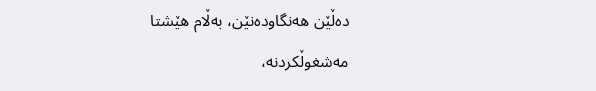دەڵێن هەنگاودەنێن، بەڵام هێشتا مەشغوڵکردنە،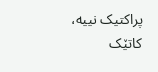پراکتیک نییە، کاتێک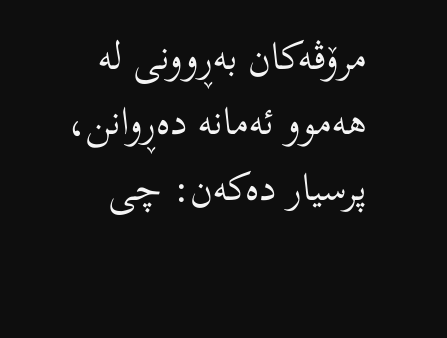مرۆڤەکان بەڕوونی لە هەموو ئەمانە دەڕوانن، پرسیار دەکەن: چی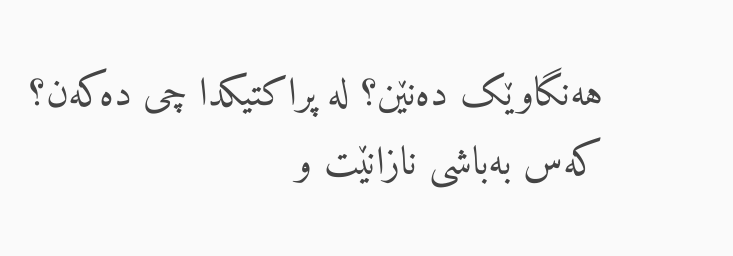هەنگاوێک دەنێن؟ لە پراکتیکدا چی دەکەن؟ کەس بەباشی نازانێت و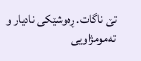تێ ناگات. ڕەوشێکی نادیار و تەمومژاویی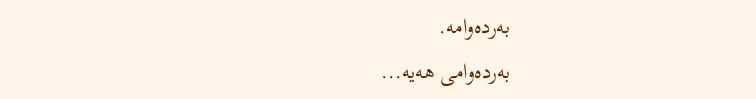بەردەوامە.
بەردەوامی هەیە...